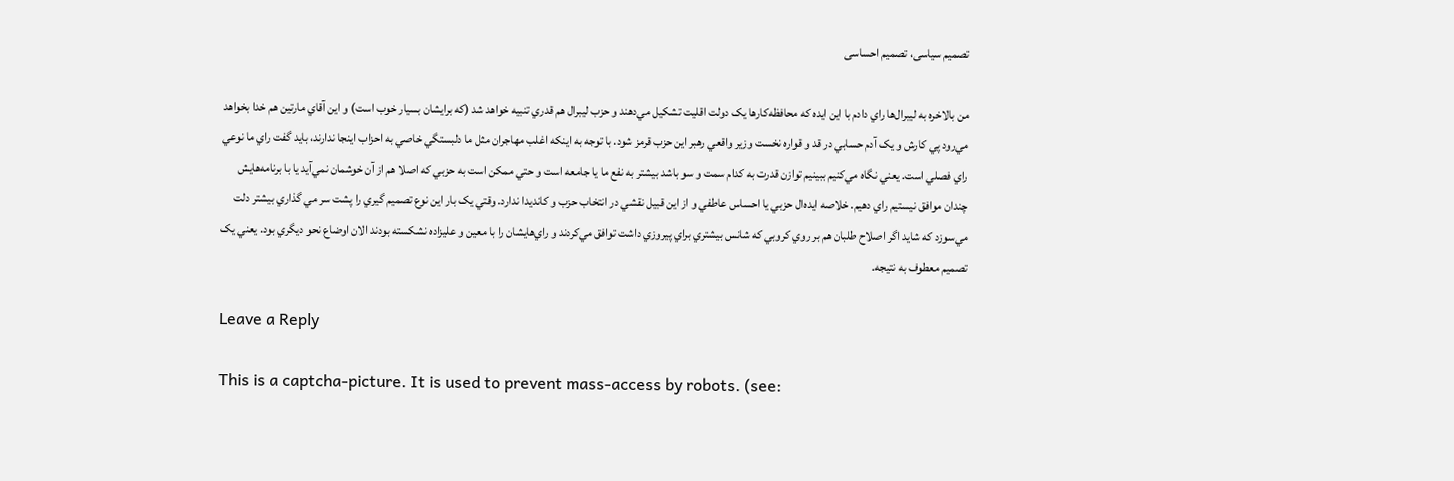تصمیم سیاسی، تصمیم احساسی

من بالاخره به ليبرال‌ها راي دادم با اين ايده که محافظه‌کارها يک دولت اقليت تشکيل مي‌دهند و حزب ليبرال هم قدري تنبيه خواهد شد (که برايشان بسيار خوب است) و اين آقاي مارتين هم خدا بخواهد مي‌رود پي کارش و يک آدم حسابي در قد و قواره نخست وزير واقعي رهبر اين حزب قرمز شود. با توجه به اينکه اغلب مهاجران مثل ما دلبستگي خاصي به احزاب اينجا ندارند، بايد گفت راي ما نوعي راي فصلي است. يعني نگاه مي‌کنيم ببينيم توازن قدرت به کدام سمت و سو باشد بيشتر به نفع ما يا جامعه است و حتي ممکن است به حزبي که اصلا هم از آن خوشمان نمي‌آيد يا با برنامه‌هايش چندان موافق نيستيم راي دهيم. خلاصه ايده‌ال حزبي يا احساس عاطفي و از اين قبيل نقشي در انتخاب حزب و کانديدا ندارد. وقتي يک بار اين نوع تصميم گيري را پشت سر مي گذاري بيشتر دلت مي‌سوزد که شايد اگر اصلاح طلبان هم بر روي کروبي که شانس بيشتري براي پيروزي داشت توافق مي‌کردند و راي‌هايشان را با معين و عليزاده نشکسته بودند الان اوضاع نحو ديگري بود. يعني يک تصميم معطوف به نتيجه.

Leave a Reply

This is a captcha-picture. It is used to prevent mass-access by robots. (see: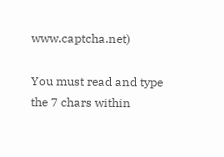www.captcha.net)

You must read and type the 7 chars within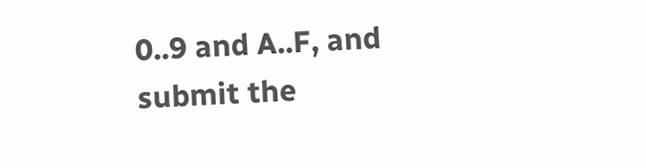0..9 and A..F, and submit the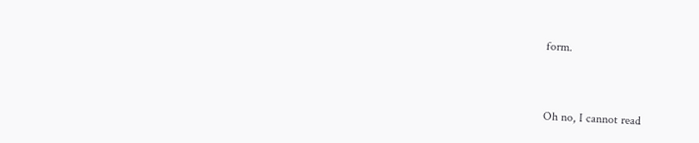form.



Oh no, I cannot read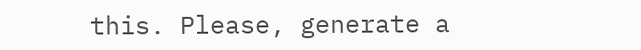this. Please, generate a